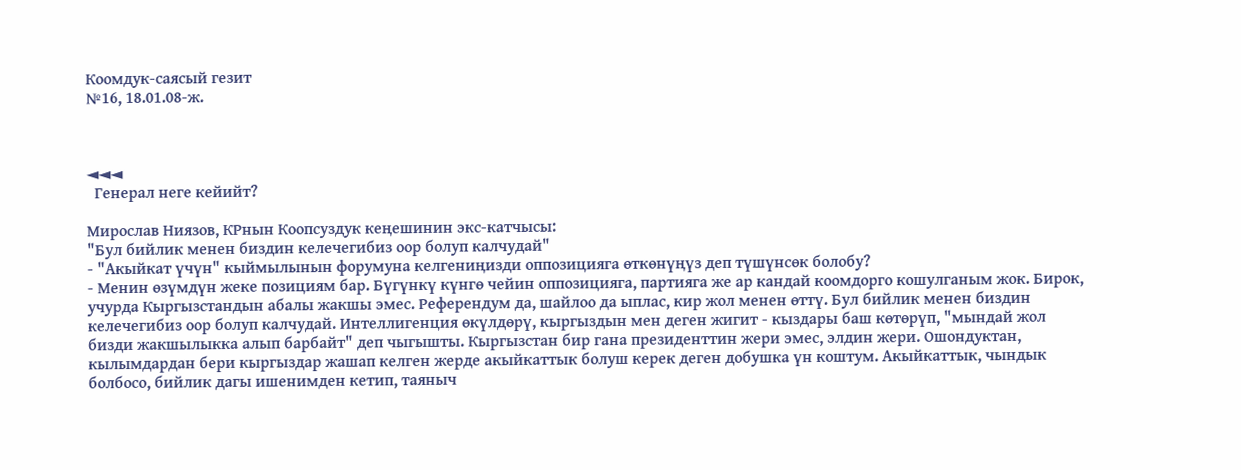Коомдук-саясый гезит
№16, 18.01.08-ж.



◄◄◄
  Генерал неге кейийт?

Мирослав Ниязов, КРнын Коопсуздук кеңешинин экс-катчысы:
"Бул бийлик менен биздин келечегибиз оор болуп калчудай"
- "Акыйкат үчүн" кыймылынын форумуна келгениңизди оппозицияга өткөнүңүз деп түшүнсөк болобу?
- Менин өзүмдүн жеке позициям бар. Бүгүнкү күнгө чейин оппозицияга, партияга же ар кандай коомдорго кошулганым жок. Бирок, учурда Кыргызстандын абалы жакшы эмес. Референдум да, шайлоо да ыплас, кир жол менен өттү. Бул бийлик менен биздин келечегибиз оор болуп калчудай. Интеллигенция өкүлдөрү, кыргыздын мен деген жигит - кыздары баш көтөрүп, "мындай жол бизди жакшылыкка алып барбайт" деп чыгышты. Кыргызстан бир гана президенттин жери эмес, элдин жери. Ошондуктан, кылымдардан бери кыргыздар жашап келген жерде акыйкаттык болуш керек деген добушка үн коштум. Акыйкаттык, чындык болбосо, бийлик дагы ишенимден кетип, таяныч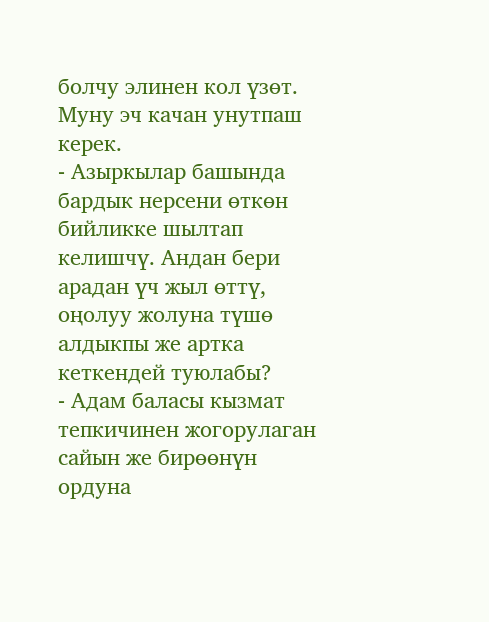болчу элинен кол үзөт. Муну эч качан унутпаш керек.
- Азыркылар башында бардык нерсени өткөн бийликке шылтап келишчү. Андан бери арадан үч жыл өттү, оңолуу жолуна түшө алдыкпы же артка кеткендей туюлабы?
- Адам баласы кызмат тепкичинен жогорулаган сайын же бирөөнүн ордуна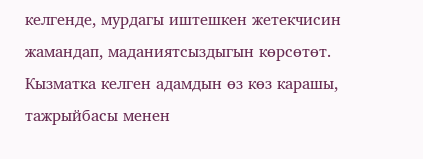келгенде, мурдагы иштешкен жетекчисин жамандап, маданиятсыздыгын көрсөтөт. Кызматка келген адамдын өз көз карашы, тажрыйбасы менен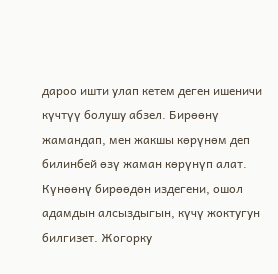дароо ишти улап кетем деген ишеничи күчтүү болушу абзел. Бирөөнү жамандап, мен жакшы көрүнөм деп билинбей өзү жаман көрүнүп алат. Күнөөнү бирөөдөн издегени, ошол адамдын алсыздыгын, күчү жоктугун билгизет. Жогорку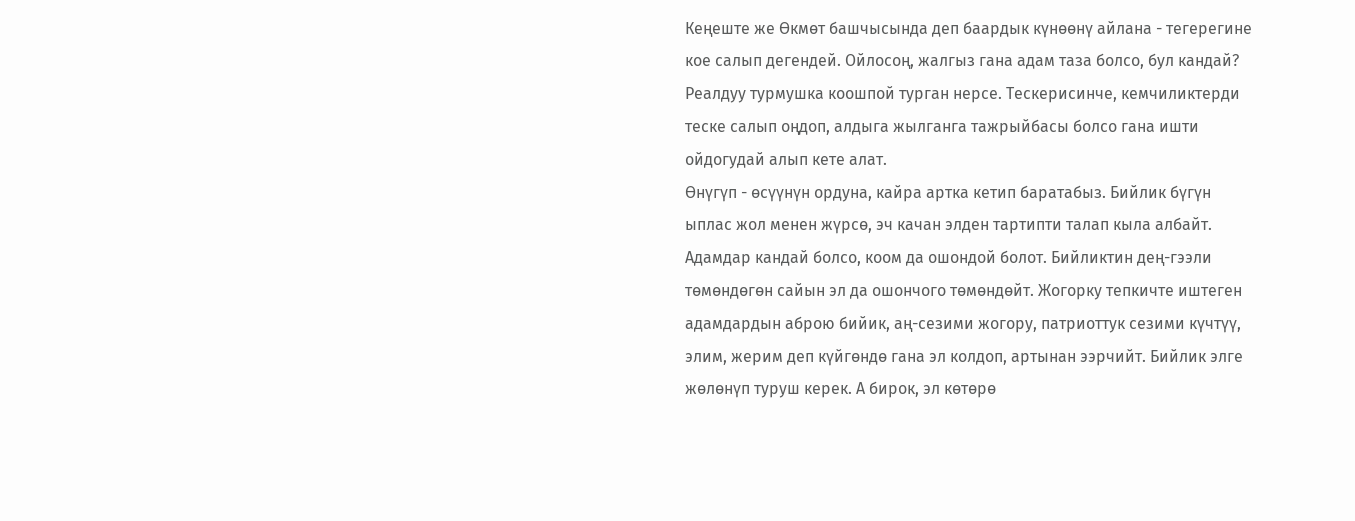Кеңеште же Өкмөт башчысында деп баардык күнөөнү айлана - тегерегине кое салып дегендей. Ойлосоң, жалгыз гана адам таза болсо, бул кандай? Реалдуу турмушка коошпой турган нерсе. Тескерисинче, кемчиликтерди теске салып оңдоп, алдыга жылганга тажрыйбасы болсо гана ишти ойдогудай алып кете алат.
Өнүгүп - өсүүнүн ордуна, кайра артка кетип баратабыз. Бийлик бүгүн ыплас жол менен жүрсө, эч качан элден тартипти талап кыла албайт. Адамдар кандай болсо, коом да ошондой болот. Бийликтин дең-гээли төмөндөгөн сайын эл да ошончого төмөндөйт. Жогорку тепкичте иштеген адамдардын аброю бийик, аң-сезими жогору, патриоттук сезими күчтүү, элим, жерим деп күйгөндө гана эл колдоп, артынан ээрчийт. Бийлик элге жөлөнүп туруш керек. А бирок, эл көтөрө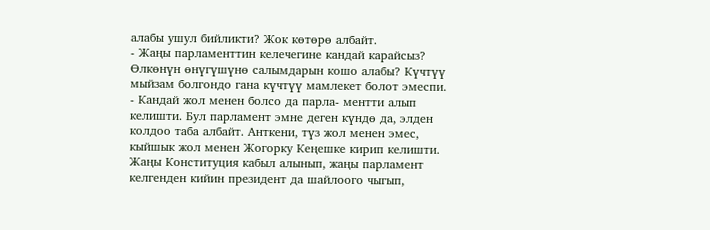алабы ушул бийликти? Жок көтөрө албайт.
- Жаңы парламенттин келечегине кандай карайсыз? Өлкөнүн өнүгүшүнө салымдарын кошо алабы? Күчтүү мыйзам болгондо гана күчтүү мамлекет болот эмеспи.
- Кандай жол менен болсо да парла- ментти алып келишти. Бул парламент эмне деген күндө да, элден колдоо таба албайт. Анткени, түз жол менен эмес, кыйшык жол менен Жогорку Кеңешке кирип келишти. Жаңы Конституция кабыл алынып, жаңы парламент келгенден кийин президент да шайлоого чыгып,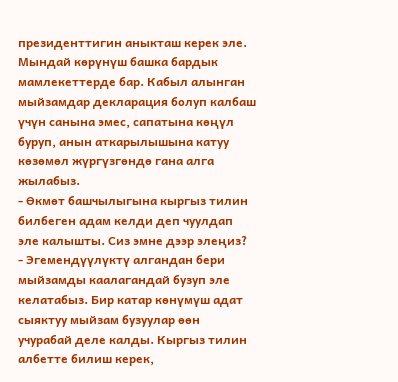президенттигин аныкташ керек эле. Мындай көрүнүш башка бардык мамлекеттерде бар. Кабыл алынган мыйзамдар декларация болуп калбаш үчүн санына эмес, сапатына көңүл буруп, анын аткарылышына катуу көзөмөл жүргүзгөндө гана алга жылабыз.
- Өкмөт башчылыгына кыргыз тилин билбеген адам келди деп чуулдап эле калышты. Сиз эмне дээр элеңиз?
- Эгемендүүлүктү алгандан бери мыйзамды каалагандай бузуп эле келатабыз. Бир катар көнүмүш адат сыяктуу мыйзам бузуулар өөн учурабай деле калды. Кыргыз тилин албетте билиш керек,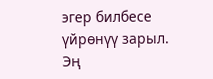эгер билбесе үйрөнүү зарыл. Эң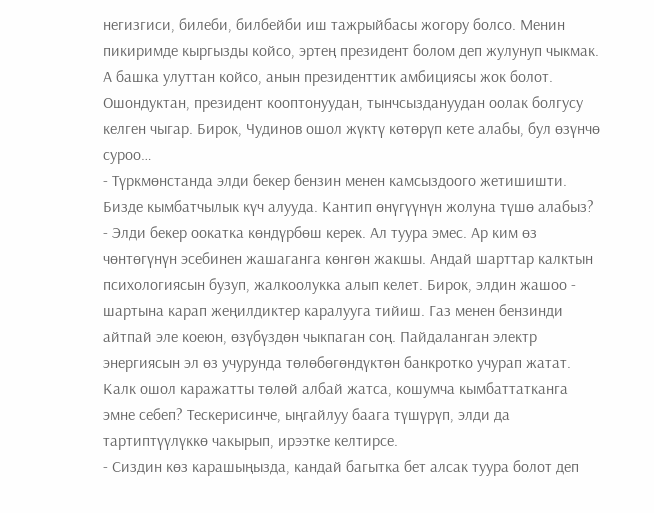негизгиси, билеби, билбейби иш тажрыйбасы жогору болсо. Менин пикиримде кыргызды койсо, эртең президент болом деп жулунуп чыкмак. А башка улуттан койсо, анын президенттик амбициясы жок болот. Ошондуктан, президент кооптонуудан, тынчсыздануудан оолак болгусу келген чыгар. Бирок, Чудинов ошол жүктү көтөрүп кете алабы, бул өзүнчө суроо…
- Түркмөнстанда элди бекер бензин менен камсыздоого жетишишти. Бизде кымбатчылык күч алууда. Кантип өнүгүүнүн жолуна түшө алабыз?
- Элди бекер оокатка көндүрбөш керек. Ал туура эмес. Ар ким өз чөнтөгүнүн эсебинен жашаганга көнгөн жакшы. Андай шарттар калктын психологиясын бузуп, жалкоолукка алып келет. Бирок, элдин жашоо - шартына карап жеңилдиктер каралууга тийиш. Газ менен бензинди айтпай эле коеюн, өзүбүздөн чыкпаган соң. Пайдаланган электр энергиясын эл өз учурунда төлөбөгөндүктөн банкротко учурап жатат. Калк ошол каражатты төлөй албай жатса, кошумча кымбаттатканга эмне себеп? Тескерисинче, ыңгайлуу баага түшүрүп, элди да тартиптүүлүккө чакырып, ирээтке келтирсе.
- Сиздин көз карашыңызда, кандай багытка бет алсак туура болот деп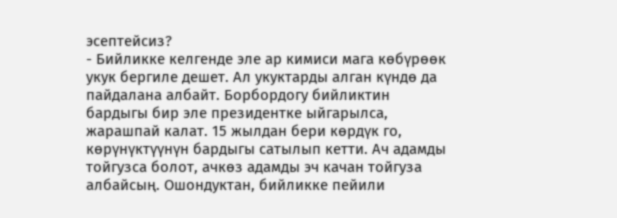эсептейсиз?
- Бийликке келгенде эле ар кимиси мага көбүрөөк укук бергиле дешет. Ал укуктарды алган күндө да пайдалана албайт. Борбордогу бийликтин бардыгы бир эле президентке ыйгарылса, жарашпай калат. 15 жылдан бери көрдүк го, көрүнүктүүнүн бардыгы сатылып кетти. Ач адамды тойгузса болот, ачкөз адамды эч качан тойгуза албайсың. Ошондуктан, бийликке пейили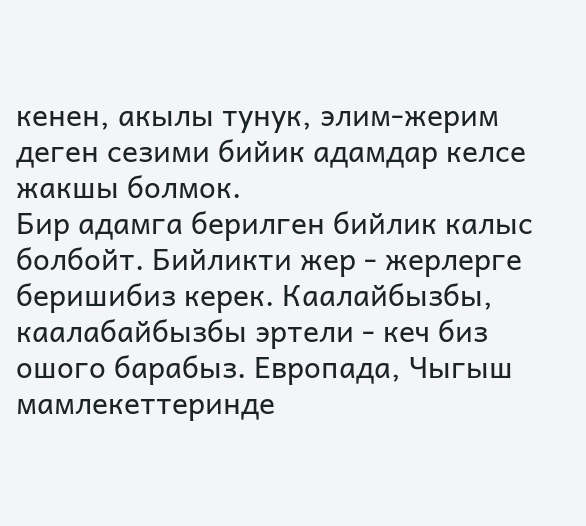кенен, акылы тунук, элим-жерим деген сезими бийик адамдар келсе жакшы болмок.
Бир адамга берилген бийлик калыс болбойт. Бийликти жер - жерлерге беришибиз керек. Каалайбызбы, каалабайбызбы эртели - кеч биз ошого барабыз. Европада, Чыгыш мамлекеттеринде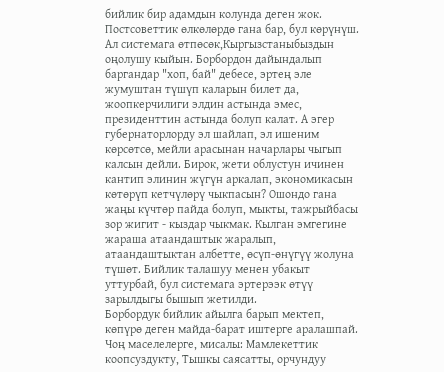бийлик бир адамдын колунда деген жок. Постсоветтик өлкөлөрдө гана бар, бул көрүнүш.
Ал системага өтпөсөк,Кыргызстаныбыздын оңолушу кыйын. Борбордон дайындалып баргандар "хоп, бай" дебесе, эртең эле жумуштан түшүп каларын билет да, жоопкерчилиги элдин астында эмес, президенттин астында болуп калат. А эгер губернаторлорду эл шайлап, эл ишеним көрсөтсө, мейли арасынан начарлары чыгып калсын дейли. Бирок, жети облустун ичинен кантип элинин жүгүн аркалап, экономикасын көтөрүп кетчүлөрү чыкпасын? Ошондо гана жаңы күчтөр пайда болуп, мыкты, тажрыйбасы зор жигит - кыздар чыкмак. Кылган эмгегине жараша атаандаштык жаралып, атаандаштыктан албетте, өсүп-өнүгүү жолуна түшөт. Бийлик талашуу менен убакыт уттурбай, бул системага эртерээк өтүү зарылдыгы бышып жетилди.
Борбордук бийлик айылга барып мектеп, көпүрө деген майда-барат иштерге аралашпай. Чоң маселелерге, мисалы: Мамлекеттик коопсуздукту, Тышкы саясатты, орчундуу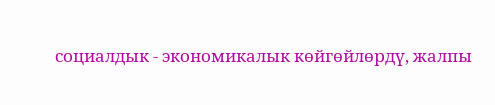социалдык - экономикалык көйгөйлөрдү, жалпы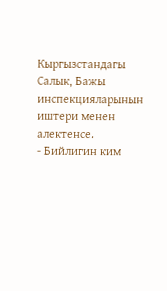Кыргызстандагы Салык, Бажы инспекцияларынын иштери менен алектенсе.
- Бийлигин ким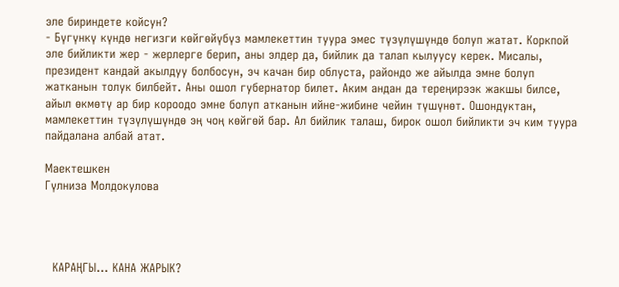эле бириндете койсун?
- Бүгүнкү күндө негизги көйгөйүбүз мамлекеттин туура эмес түзүлүшүндө болуп жатат. Коркпой эле бийликти жер - жерлерге берип, аны элдер да, бийлик да талап кылуусу керек. Мисалы, президент кандай акылдуу болбосун, эч качан бир облуста, райондо же айылда эмне болуп жатканын толук билбейт. Аны ошол губернатор билет. Аким андан да тереңирээк жакшы билсе, айыл өкмөтү ар бир короодо эмне болуп атканын ийне-жибине чейин түшүнөт. Ошондуктан, мамлекеттин түзүлүшүндө эң чоң көйгөй бар. Ал бийлик талаш, бирок ошол бийликти эч ким туура пайдалана албай атат.

Маектешкен
Гүлниза Молдокулова




  КАРАҢГЫ... КАНА ЖАРЫК?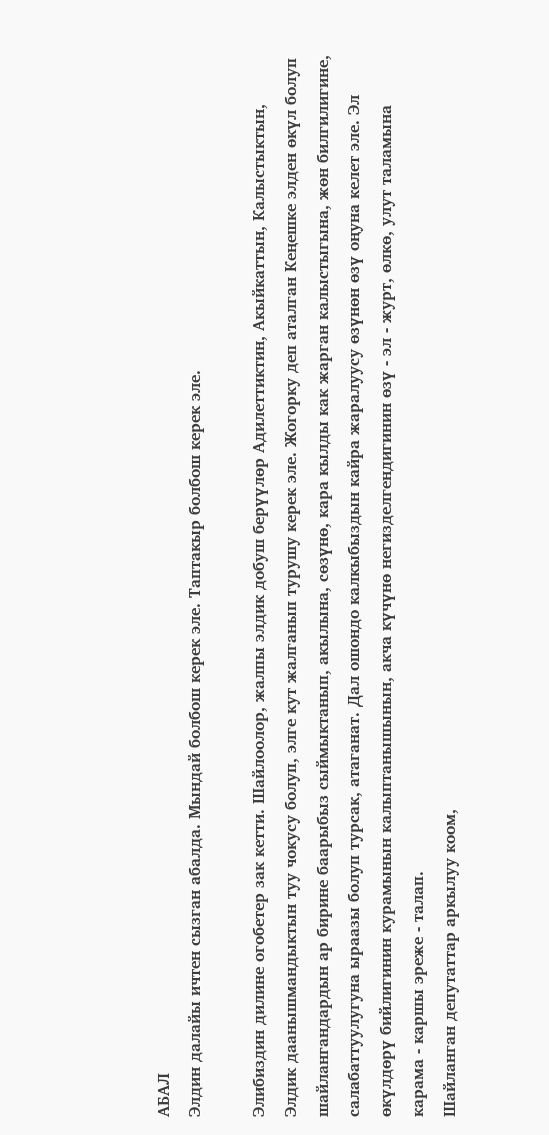АБАЛ
Элдин далайы ичтен сызган абалда. Мындай болбош керек эле. Таптакыр болбош керек эле.

Элибиздин дилине огобетер зак кетти. Шайлоолор, жалпы элдик добуш берүүлөр Адилеттиктин, Акыйкаттын, Калыстыктын, Элдик даанышмандыктын туу чокусу болуп, элге кут жалганып турушу керек эле. Жогорку деп аталган Кеңешке элден өкүл болуп шайлангандардын ар бирине баарыбыз сыймыктанып, акылына, сөзүнө, кара кылды как жарган калыстыгына, жөн билгилигине, салабаттуулугуна ыраазы болуп турсак, атаганат. Дал ошондо калкыбыздын кайра жаралуусу өзүнөн өзү оңуна келет эле. Эл өкүлдөрү бийлигинин курамынын калыптанышынын, акча күчүнө негизделгендигинин өзү - эл - журт, өлкө, улут таламына карама - каршы эреже - талап.
Шайланган депутаттар аркылуу коом,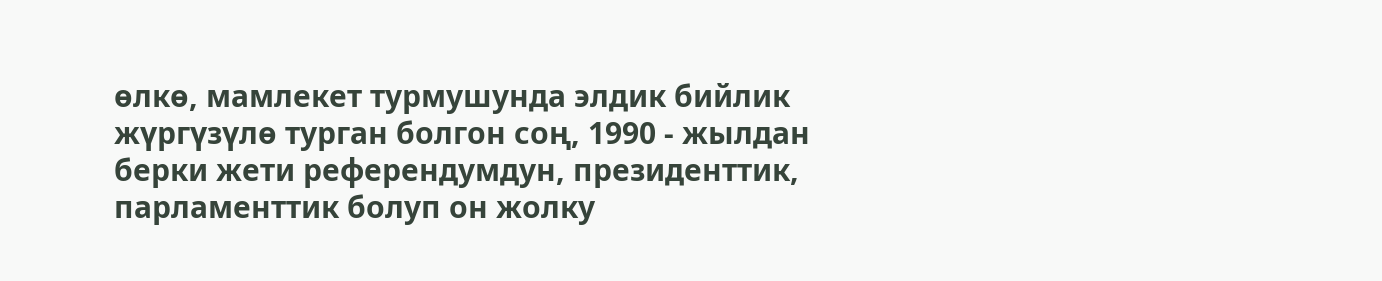өлкө, мамлекет турмушунда элдик бийлик жүргүзүлө турган болгон соң, 1990 - жылдан берки жети референдумдун, президенттик, парламенттик болуп он жолку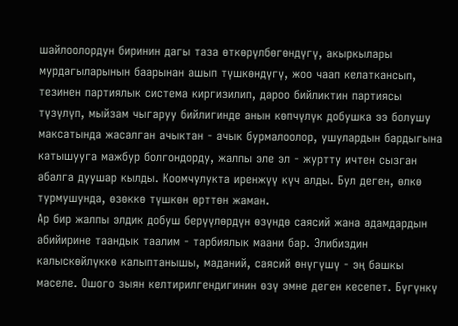шайлоолордун биринин дагы таза өткөрүлбөгөндүгү, акыркылары мурдагыларынын баарынан ашып түшкөндүгү, жоо чаап келаткансып, тезинен партиялык система киргизилип, дароо бийликтин партиясы түзүлүп, мыйзам чыгаруу бийлигинде анын көпчүлүк добушка ээ болушу максатында жасалган ачыктан - ачык бурмалоолор, ушулардын бардыгына катышууга мажбур болгондорду, жалпы эле эл - журтту ичтен сызган абалга дуушар кылды. Коомчулукта иренжүү күч алды. Бул деген, өлкө турмушунда, өзөккө түшкөн өрттөн жаман.
Ар бир жалпы элдик добуш берүүлөрдүн өзүндө саясий жана адамдардын абийирине таандык таалим - тарбиялык маани бар. Элибиздин калыскөйлүккө калыптанышы, маданий, саясий өнүгүшү - эң башкы маселе. Ошого зыян келтирилгендигинин өзү эмне деген кесепет. Бүгүнкү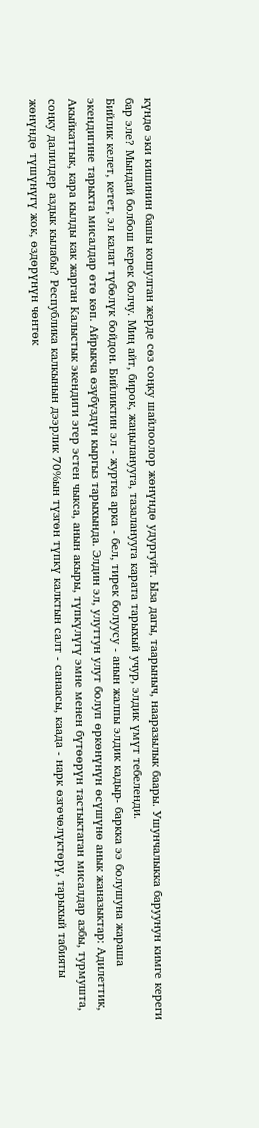күндө эки кишинин башы кошулган жерде сөз соңку шайлоолор жөнүндө удургуйт. Ыза дагы, таарыныч, нааразылык баары. Ушунчалыкка баруунун кимге кереги бар эле? Мындай болбош керек болчу. Миң айт, бирок, жаңыланууга, тазаланууга карата тарыхый учур, элдик үмүт тебеленди.
Бийлик келет, кетет, эл калат түбөлүк бойдон. Бийликтин эл - журтка арка - бел, тирек болуусу - анын жалпы элдик кадыр- баркка ээ болушуна жараша экендигине тарыхта мисалдар өтө көп. Айрыкча өзүбүздүн кыргыз тарыхында. Элдин эл, улуттун улут болуп өркөнүнүн өсүшүнө анык жаназыктар: Адилеттик, Акыйкаттык, кара кылды как жарган Калыстык экендиги эгер эстен чыкса, анын акыры, түпкүлүгү эмне менен бүтөөрүн тастыктаган мисалдар азбы, турмушта, соңку далилдер аздык кылабы? Республика калкынын дээрлик 70%ын түзгөн түпкү калктын салт - санаасы, каада - нарк өзгөчөлүктөрү, тарыхый табияты жөнүндө түшүнүгү жок, өздөрүнүн чөнтөк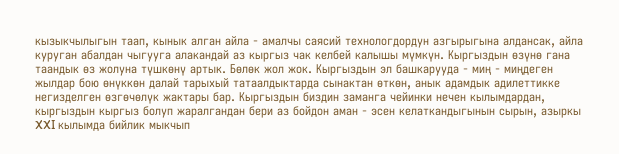кызыкчылыгын таап, кынык алган айла - амалчы саясий технологдордун азгырыгына алдансак, айла куруган абалдан чыгууга алакандай аз кыргыз чак келбей калышы мүмкүн. Кыргыздын өзүнө гана таандык өз жолуна түшкөнү артык. Бөлөк жол жок. Кыргыздын эл башкарууда - миң - миңдеген жылдар бою өнүккөн далай тарыхый татаалдыктарда сынактан өткөн, анык адамдык адилеттикке негизделген өзгөчөлүк жактары бар. Кыргыздын биздин заманга чейинки нечен кылымдардан, кыргыздын кыргыз болуп жаралгандан бери аз бойдон аман - эсен келаткандыгынын сырын, азыркы XXI кылымда бийлик мыкчып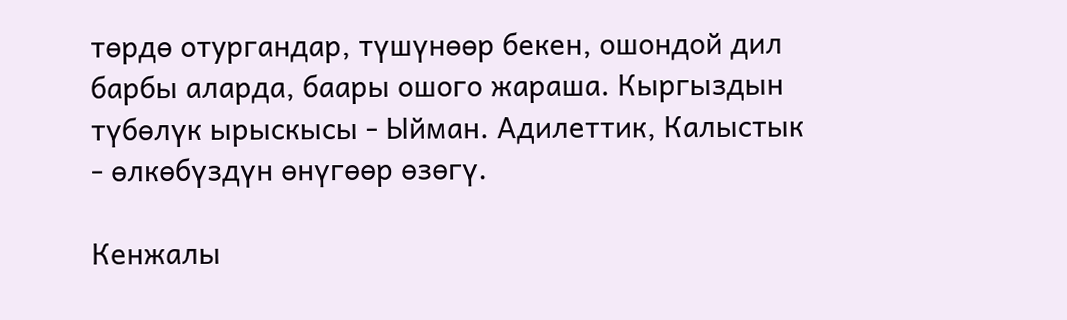төрдө отургандар, түшүнөөр бекен, ошондой дил барбы аларда, баары ошого жараша. Кыргыздын түбөлүк ырыскысы - Ыйман. Адилеттик, Калыстык - өлкөбүздүн өнүгөөр өзөгү.

Кенжалы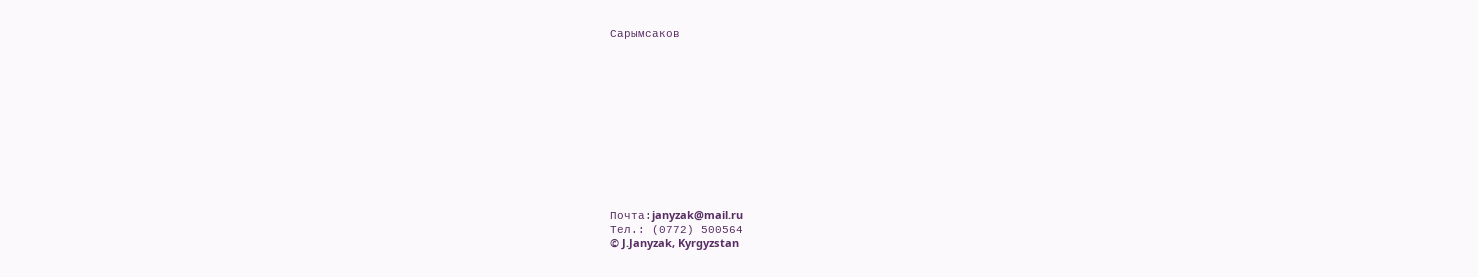Сарымсаков












Почта:janyzak@mail.ru
Тел.: (0772) 500564
© J.Janyzak, Kyrgyzstan